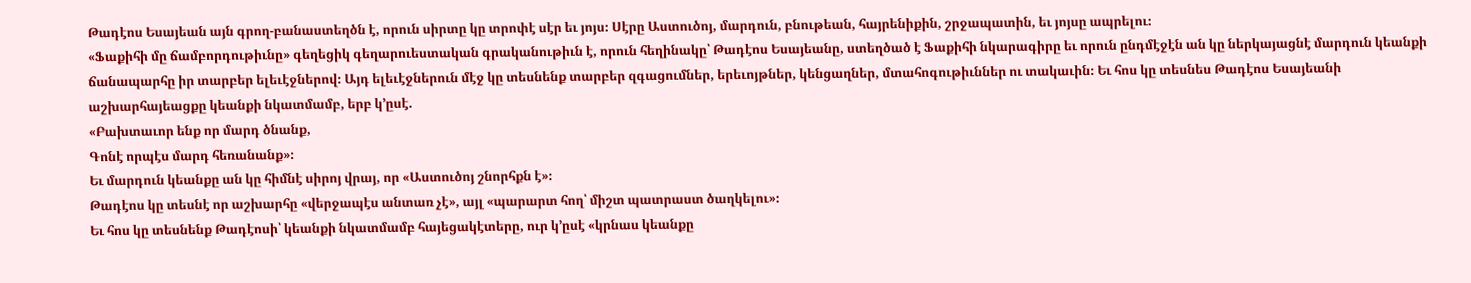Թադէոս Եսայեան այն գրող-բանաստեղծն է, որուն սիրտը կը տրոփէ սէր եւ յոյս։ Սէրը Աստուծոյ, մարդուն, բնութեան, հայրենիքին, շրջապատին, եւ յոյսը ապրելու։
«Ֆաքիհի մը ճամբորդութիւնը» գեղեցիկ գեղարուեստական գրականութիւն է, որուն հեղինակը՝ Թադէոս Եսայեանը, ստեղծած է Ֆաքիհի նկարագիրը եւ որուն ընդմէջէն ան կը ներկայացնէ մարդուն կեանքի ճանապարհը իր տարբեր ելեւէջներով։ Այդ ելեւէջներուն մէջ կը տեսնենք տարբեր զգացումներ, երեւոյթներ, կենցաղներ, մտահոգութիւններ ու տակաւին։ Եւ հոս կը տեսնես Թադէոս Եսայեանի աշխարհայեացքը կեանքի նկատմամբ, երբ կ’ըսէ.
«Բախտաւոր ենք որ մարդ ծնանք,
Գոնէ որպէս մարդ հեռանանք»։
Եւ մարդուն կեանքը ան կը հիմնէ սիրոյ վրայ, որ «Աստուծոյ շնորհքն է»։
Թադէոս կը տեսնէ որ աշխարհը «վերջապէս անտառ չէ», այլ «պարարտ հող՝ միշտ պատրաստ ծաղկելու»։
Եւ հոս կը տեսնենք Թադէոսի՝ կեանքի նկատմամբ հայեցակէտերը, ուր կ’ըսէ «կրնաս կեանքը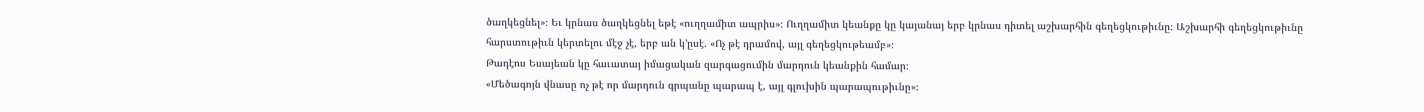ծաղկեցնել»։ Եւ կրնաս ծաղկեցնել եթէ «ուղղամիտ ապրիս»։ Ուղղամիտ կեանքը կը կայանայ երբ կրնաս դիտել աշխարհին գեղեցկութիւնը։ Աշխարհի գեղեցկութիւնը հարստութիւն կերտելու մէջ չէ, երբ ան կ’ըսէ. «Ոչ թէ դրամով, այլ գեղեցկութեամբ»։
Թադէոս Եսայեան կը հաւատայ իմացական զարգացումին մարդուն կեանքին համար։
«Մեծագոյն վնասը ոչ թէ որ մարդուն գրպանը պարապ է, այլ գլուխին պարապութիւնը»։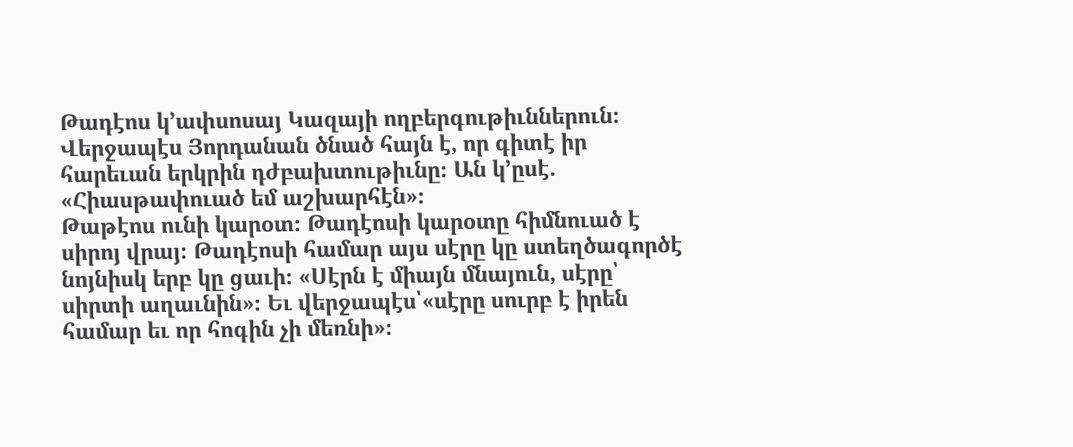Թադէոս կ’ափսոսայ Կազայի ողբերգութիւններուն։ Վերջապէս Յորդանան ծնած հայն է, որ գիտէ իր հարեւան երկրին դժբախտութիւնը։ Ան կ’ըսէ. «Հիասթափուած եմ աշխարհէն»։
Թաթէոս ունի կարօտ։ Թադէոսի կարօտը հիմնուած է սիրոյ վրայ։ Թադէոսի համար այս սէրը կը ստեղծագործէ նոյնիսկ երբ կը ցաւի։ «Սէրն է միայն մնայուն, սէրը՝ սիրտի աղաւնին»։ Եւ վերջապէս՝«սէրը սուրբ է իրեն համար եւ որ հոգին չի մեռնի»։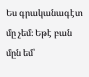Ես գրականագէտ մը չեմ։ Եթէ բան մըն եմ՝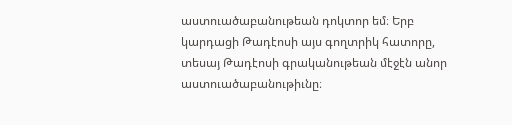աստուածաբանութեան դոկտոր եմ։ Երբ կարդացի Թադէոսի այս գողտրիկ հատորը, տեսայ Թադէոսի գրականութեան մէջէն անոր աստուածաբանութիւնը։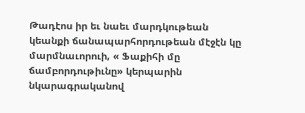Թադէոս իր եւ նաեւ մարդկութեան կեանքի ճանապարհորդութեան մէջէն կը մարմնաւորուի, « Ֆաքիհի մը ճամբորդութիւնը» կերպարին նկարագրականով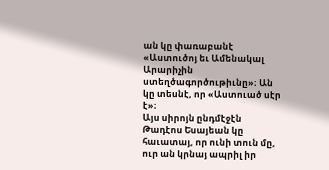ան կը փառաբանէ «Աստուծոյ եւ Ամենակալ Արարիչին ստեղծագործութիւնը»։ Ան կը տեսնէ, որ «Աստուած սէր է»։
Այս սիրոյն ընդմէջէն Թադէոս Եսայեան կը հաւատայ, որ ունի տուն մը, ուր ան կրնայ ապրիլ իր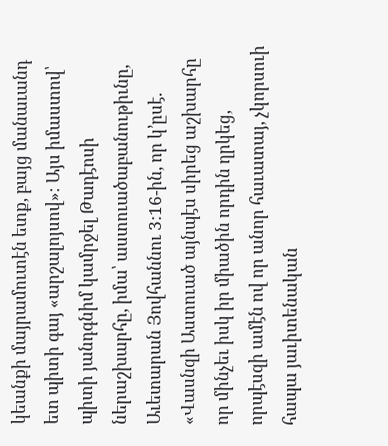կեանքի մայրամուտէն ետք, բայց մանաւանդ ետ պիտի գայ «արշալոյսով»։ Այս իմաստով՝ պիտի յանդգնիմ կամրջել Թադէոսի ներաշխարհը, իմա՝ աստուածաբանութիւնը, Աւետարան Յովհաննու 3:16-ին, որ կ’ըսէ. «Վասնզի Աստուած այնպէս սիրեց աշխարհը որ մինչեւ իսկ իր միածին որդին ղրկեց, որպէսզի ամէն ով որ անոր հաւատայ, չկորսուի հապա յաւիտենական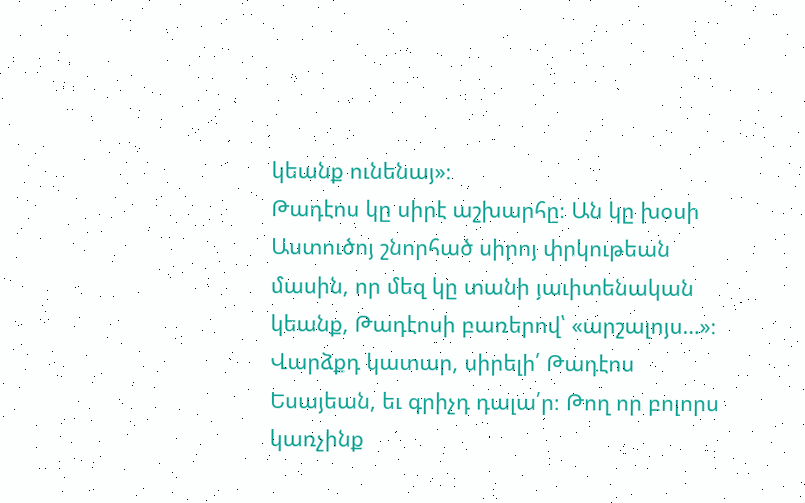կեանք ունենայ»։
Թադէոս կը սիրէ աշխարհը։ Ան կը խօսի Աստուծոյ շնորհած սիրոյ փրկութեան մասին, որ մեզ կը տանի յաւիտենական կեանք, Թադէոսի բառերով՝ «արշալոյս…»։
Վարձքդ կատար, սիրելի՛ Թադէոս Եսայեան, եւ գրիչդ դալա՛ր։ Թող որ բոլորս կառչինք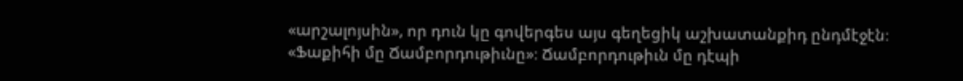«արշալոյսին», որ դուն կը գովերգես այս գեղեցիկ աշխատանքիդ ընդմէջէն։
«Ֆաքիհի մը Ճամբորդութիւնը»։ Ճամբորդութիւն մը դէպի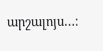արշալոյս…։